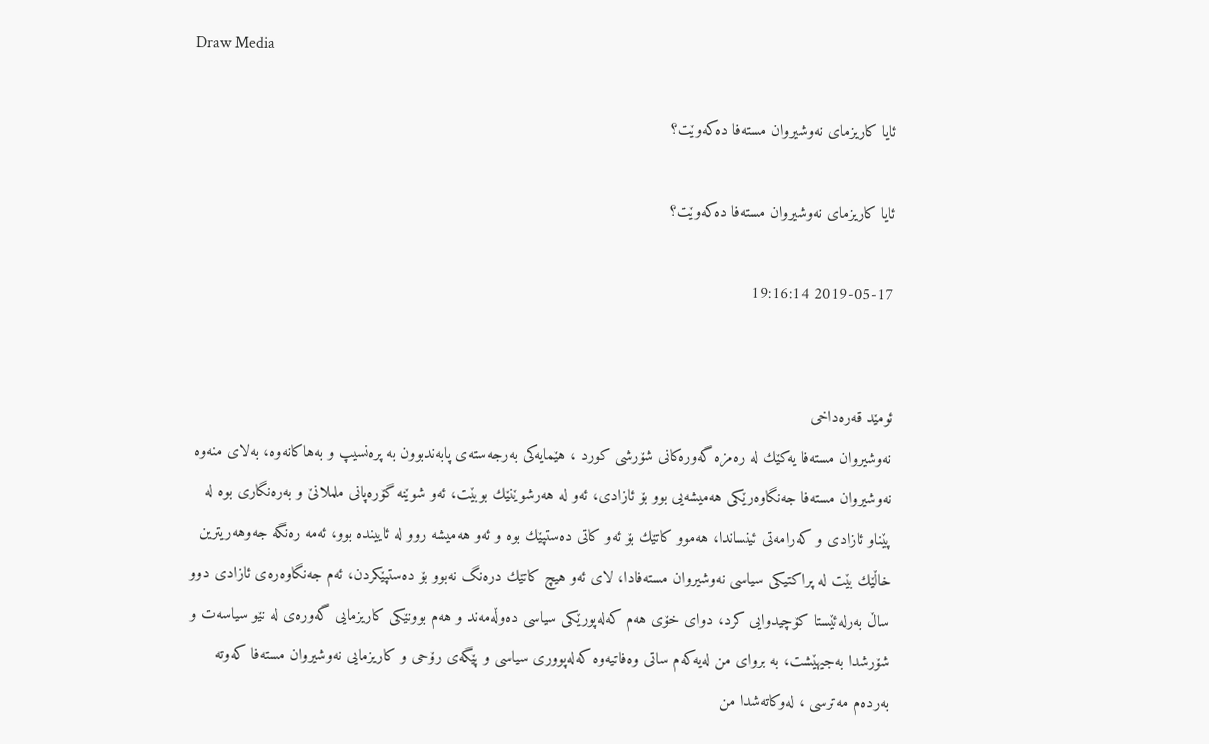Draw Media

ئایا كاریزمای نه‌وشیروان مسته‌فا ده‌كه‌وێت؟

ئایا كاریزمای نه‌وشیروان مسته‌فا ده‌كه‌وێت؟

2019-05-17 19:16:14


ئومێد قه‌ره‌داخی
نه‌وشیروان مسته‌فا یه‌كێك له‌ ره‌مزه‌ گه‌وره‌كانی شۆرشی كورد ، هێمایه‌كی به‌رجه‌سته‌ی پابه‌ندبوون به‌ پره‌نسیپ و به‌هاكانه‌وه‌، به‌لای منه‌وه‌ نه‌وشیروان مسته‌فا جه‌نگاوه‌رێكی هه‌میشه‌یی بوو‌ بۆ ئازادی، ئه‌و له‌ هه‌رشوێنێك بوبێت، ئه‌و شوێنه‌ گۆره‌پانی ململانێ و به‌ره‌نگاری بوه‌ له‌ پێناو ئازادی و كه‌رامه‌تی ئینساندا، هه‌موو كاتێك بۆ ئه‌و كاتی ده‌ستپێك بوه‌ و ئه‌و هه‌میشه‌ روو له‌ ئایینده ‌بوو، ئه‌مه‌ ره‌نگه‌ جه‌وهه‌ریترین خاڵێك بێت له‌ پراكتیكی سیاسی نه‌وشیروان مسته‌فادا، لای ئه‌و هیچ كاتێك دره‌نگ نه‌بوو بۆ ده‌ستپێكردن، ئه‌م جه‌نگاوه‌ره‌ی ئازادی دوو ساڵ به‌رله‌ئێستا كۆچیدوایی كرد، دوای خۆی هه‌م كه‌له‌پورێكی سیاسی ده‌وڵه‌مه‌ند و هه‌م بوونێكی كاریزمایی گه‌وره‌ی له‌ نێو سیاسه‌ت و شۆرشدا به‌جیهێشت، به‌ بروای من له‌یه‌كه‌م ساتی وه‌فاتیه‌وه‌ كه‌له‌پووری سیاسی و پێگه‌ی رۆحی و كاریزمایی نه‌وشیروان مسته‌فا كه‌وته‌ به‌رده‌م مه‌ترسی ، له‌وكاته‌شدا من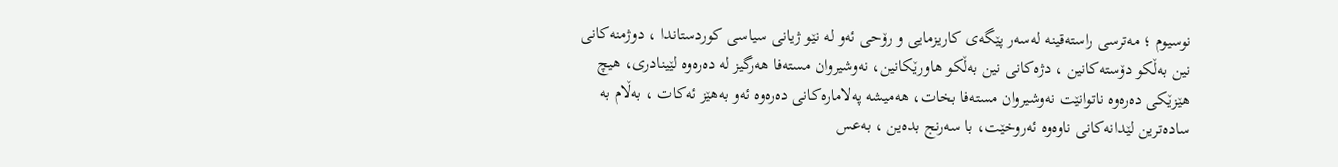نوسیوم ؛ مه‌ترسی راسته‌قینه‌ له‌سه‌ر پێگه‌ی كاریزمایی و رۆحی ئه‌و له‌ نێو ژیانی سیاسی كوردستاندا ، دوژمنه‌كانی نین به‌ڵكو دۆسته‌كانین ، دژه‌كانی نین به‌ڵكو هاورێكانین، نه‌وشیروان مسته‌فا هه‌رگیز له‌ ده‌ره‌وه‌ لێینادری، هیچ هێزێكی ده‌ره‌وه‌ ناتوانێت نه‌وشیروان مسته‌فا بخات، هه‌میشه‌ په‌لاماره‌كانی ده‌ره‌وه‌ ئه‌و به‌هێز ئه‌كات ، به‌ڵام به‌ ساده‌ترین لێدانه‌كانی ناوه‌وه‌ ئه‌روخێت، با سه‌رنج بده‌ین ، به‌عس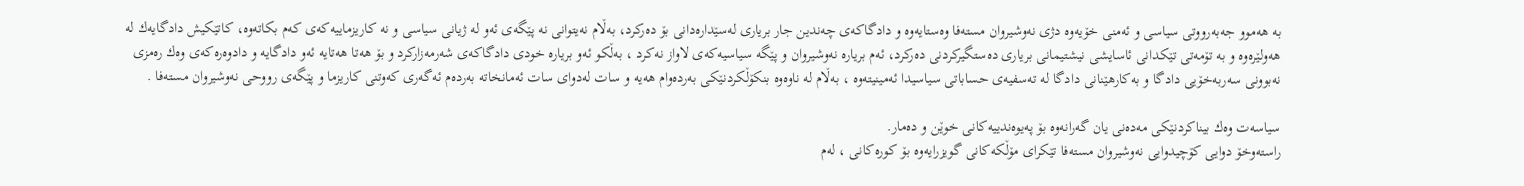به‌ هه‌موو جه‌به‌رووتی سیاسی و ئه‌منی خۆیه‌وه‌ دژی نه‌وشیروان مسته‌فا وه‌ستایه‌وه‌ و دادگاكه‌ی چه‌ندین جار بریاری له‌سێداره‌دانی بۆ ده‌ركرد، به‌ڵام نه‌یتوانی نه‌ پێگه‌ی ئه‌و له‌ ژیانی سیاسی و نه‌ كاریزماییه‌كه‌ی كه‌م بكاته‌وه‌، كاتێكیش دادگایه‌ك له‌ هه‌ولێره‌وه‌ و به‌ تۆمه‌تی تێكدانی ئاسایشی نیشتیمانی بریاری ده‌ستگیركردنی ده‌ركرد، ئه‌م بریاره‌ نه‌وشیروان و پێگه‌ سیاسیه‌كه‌ی لاواز نه‌كرد ، به‌ڵكو ئه‌و بریاره‌ خودی دادگاكه‌ی شه‌رمه‌زاركرد و بۆ هه‌تا هه‌تایه‌ ئه‌و دادگایه‌ و دادوه‌ره‌كه‌ی وه‌ك ره‌مزی نه‌بوونی سه‌ربه‌خۆیی دادگا و به‌كارهێنانی دادگا له‌ ته‌سفیه‌ی حساباتی سیاسیدا ئه‌مینیته‌وه‌ ، به‌ڵام له‌ ناوه‌وه‌ بنكۆڵكردنێكی به‌رده‌وام هه‌یه‌ و سات له‌دوای سات ئه‌مانخاته‌ به‌رده‌م ئه‌گه‌ری كه‌وتنی كاریزما و پێگه‌ی رووحی نه‌وشیروان مسته‌فا .

سیاسه‌ت وه‌ك بیناكردنێكی مه‌ده‌نی یان گه‌رانه‌وه‌ بۆ په‌یوه‌ندییه‌كانی خوێن و ده‌مار.
راسته‌وخۆ دوایی كۆچیدوایی نه‌وشیروان مسته‌فا تێكرای مۆڵكه‌كانی گویزرایه‌وه‌ بۆ كوره‌كانی ، له‌م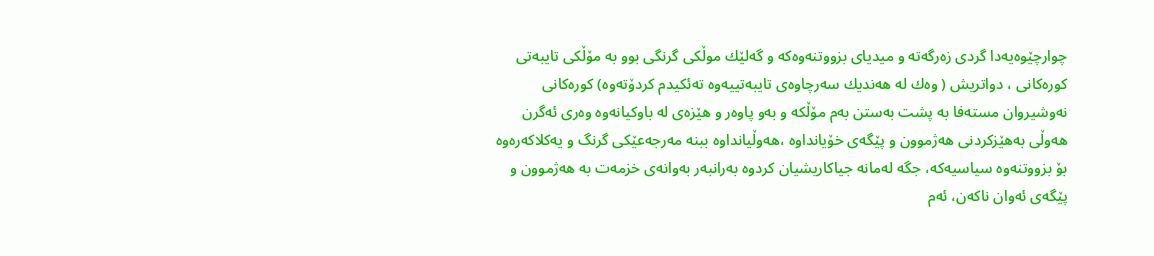چوارچێوه‌یه‌دا گردی زه‌رگه‌ته‌ و میدیای بزووتنه‌وه‌كه‌ و گه‌لێك موڵكی گرنگی بوو به‌ مۆڵكی تایبه‌تی كوره‌كانی ، دواتریش ( وه‌ك له‌ هه‌ندیك سه‌رچاوه‌ی تایبه‌تییه‌وه‌ ته‌ئكیدم كردۆته‌وه‌) كوره‌كانی نه‌وشیروان مسته‌فا به‌ پشت به‌ستن به‌م مۆڵكه‌ و به‌و پاوه‌ر و هێزه‌ی له‌ باوكیانه‌وه‌ وه‌ری ئه‌گرن هه‌وڵی به‌هێزكردنی هه‌ژموون و پێگه‌ی خۆیانداوه‌ ،هه‌وڵیانداوه‌ ببنه‌ مه‌رجه‌عێكی گرنگ و یه‌كلاكه‌ره‌وه‌ بۆ بزووتنه‌وه‌ سیاسیه‌كه‌، جگه‌ له‌مانه‌ جیاكاریشیان كردوه‌ به‌رانبه‌ر به‌وانه‌ی خزمه‌ت به‌ هه‌ژموون و پێگه‌ی ئه‌وان ناكه‌ن، ئه‌م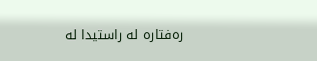ره‌فتاره‌ له‌ راستیدا له‌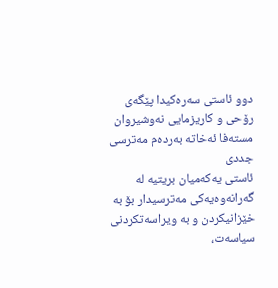دوو ئاستی سه‌ره‌كیدا پێگه‌ی رۆحی و كاریزمایی نه‌وشیروان مسته‌فا ئه‌خاته‌ به‌رده‌م مه‌ترسی جددی
ئاستی یه‌كه‌میان بریتیه‌ له‌ گه‌رانه‌وه‌یه‌كی مه‌ترسیدار بۆ به‌ خێزانیكردن و به‌ ویراسه‌تكردنی سیاسه‌ت،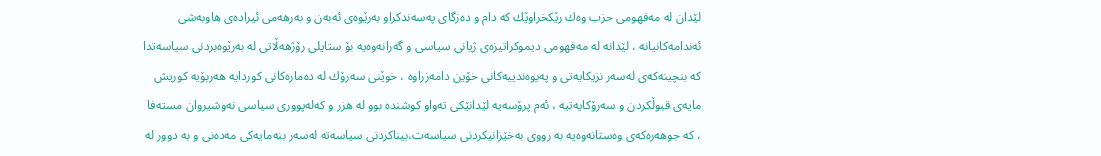لێدان له‌ مه‌فهومی حزب وه‌ك رێكخراوێك كه‌ دام و ده‌زگای په‌سه‌ندكراو به‌رێوه‌ی ئه‌به‌ن و به‌رهه‌می ئیراده‌ی هاوبه‌شی ئه‌ندامه‌كانیانه‌ ، لێدانه‌ له‌ مه‌فهومی دیموكراتیزه‌ی ژیانی سیاسی و گه‌رانه‌وه‌یه‌ بۆ ستایلی رۆژهه‌ڵاتی له‌ به‌رێوه‌بردنی سیاسه‌تدا كه‌ بنچینه‌كه‌ی له‌سه‌ر نزیكایه‌تی و په‌یوه‌ندییه‌كانی خۆین دامه‌زراوه‌ ، خوێنی سه‌رۆك له‌ ده‌ماره‌كانی كوردایه‌ هه‌ربۆیه‌ كوریش مایه‌ی قبوڵكردن و سه‌رۆكایه‌تیه‌ ، ئه‌م پرۆسه‌یه‌ لێدانێكی ته‌واو كوشنده‌ بوو له‌ هزر و كه‌له‌پووری سیاسی نه‌وشیروان مسته‌فا ، كه‌ جوهه‌ره‌كه‌ی وه‌ستانه‌وه‌یه‌ به‌ رووی به‌خێزانیكردنی سیاسه‌ت،بیناكردنی سیاسه‌ته‌ له‌سه‌ر بنه‌مایه‌كی مه‌ده‌نی و به‌ دوور له‌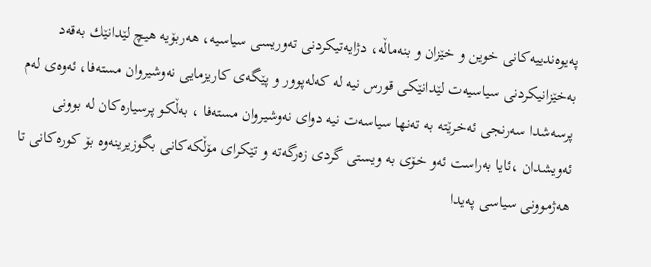په‌یوه‌ندییه‌كانی خوین و خێزان و بنه‌ماڵه‌، دژایه‌تیكردنی ته‌وریسی سیاسیه‌، هه‌ربۆیه‌ هیچ لێدانێك به‌قه‌د به‌خێزانیكردنی سیاسیه‌ت لێدانێكی قورس نیه‌ له‌ كه‌له‌پوور و پێگه‌ی كاریزمایی نه‌وشیروان مسته‌فا، ئه‌وه‌ی له‌م پرسه‌شدا سه‌رنجی ئه‌خرێته‌ به‌ ته‌نها سیاسه‌ت نیه‌ دوای نه‌وشیروان مسته‌فا ، به‌ڵكو پرسیاره‌كان له‌ بوونی ئه‌ویشدان ،ئایا به‌راست ئه‌و خۆی به‌ ویستی گردی زه‌رگه‌ته‌ و تێكرای مۆڵكه‌كانی بگوزیرینه‌وه‌ بۆ كوره‌كانی تا هه‌ژموونی سیاسی په‌یدا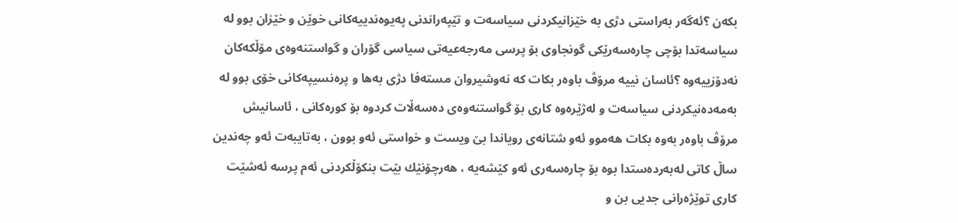بكه‌ن ؟ئه‌گه‌ر به‌راستی دژی به‌ خێزانیكردنی سیاسه‌ت و تێپه‌راندنی په‌یوه‌ندییه‌كانی خوێن و خێزان بوو له‌ سیاسه‌تدا بۆچی چاره‌سه‌رێكی گونجاوی بۆ پرسی مه‌رجه‌عیه‌تی سیاسی گۆران و گواستنه‌وه‌ی مۆڵكه‌كان نه‌دۆزییه‌وه‌ ؟ئاسان نییه‌ مرۆڤ باوه‌ر بكات كه‌ نه‌وشیروان مسته‌فا دژی به‌ها و پره‌نسیپه‌كانی خۆی بوو له‌ به‌مه‌ده‌نیكردنی سیاسه‌ت و له‌ژێره‌وه‌ كاری بۆ گواستنه‌وه‌ی ده‌سه‌ڵات كردوه‌ بۆ كوره‌كانی ، ئاسانیش مرۆڤ باوه‌ر به‌وه‌ بكات هه‌موو ئه‌و شتانه‌ی رویاندا بێ ویست و خواستی ئه‌و بوون ، به‌تایبه‌ت ئه‌و چه‌ندین ساڵ كاتی له‌به‌رده‌ستدا بوه‌ بۆ چاره‌سه‌ری ئه‌و كێشه‌یه‌ ، هه‌رچۆنێك بێت بنكۆڵكردنی ئه‌م پرسه‌ ئه‌شێت كاری توێژه‌رانی جدیی بن و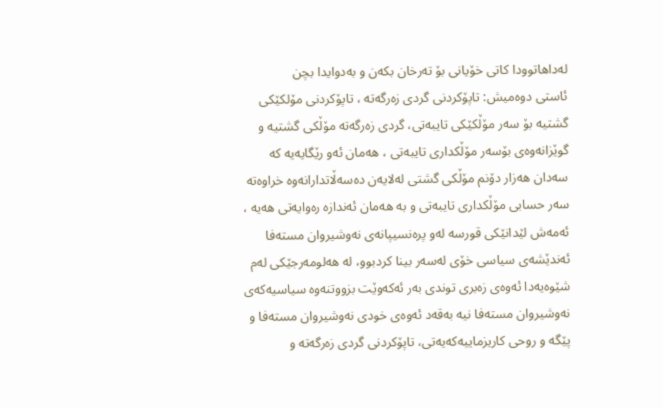له‌داهاتوودا كاتی خۆیانی بۆ ته‌رخان بكه‌ن و به‌دوایدا بچن
ئاستی دوه‌میش: تاپۆكردنی گردی زه‌رگه‌ته‌ ، تاپۆكردنی مۆلكێكی گشتیه‌ بۆ سه‌ر مۆڵكێكی تایبه‌تی، گردی زه‌رگه‌ته‌ مۆڵكی گشتیه‌ و گوێزانه‌وه‌ی بۆسه‌ر مۆڵكداری تایبه‌تی ، هه‌مان ئه‌و رێگایه‌یه‌ كه‌ سه‌دان هه‌زار دۆنم مۆڵكی گشتی له‌لایه‌ن ده‌سه‌ڵاتدارانه‌وه‌ خراوه‌ته‌ سه‌ر حسابی مۆڵكداری تایبه‌تی و به‌ هه‌مان ئه‌ندازه‌ ره‌وایه‌تی هه‌یه‌ ، ئه‌مه‌ش لێدانێكی قورسه‌ له‌و پره‌نسیپانه‌ی نه‌وشیروان مسته‌فا ئه‌ندێشه‌ی سیاسی خۆی له‌سه‌ر بینا كردبوو، له‌ هه‌لومه‌رجێكی له‌م شێوه‌یه‌دا ئه‌وه‌ی زه‌بری توندی به‌ر ئه‌كه‌وێت بزووتنه‌وه‌ سیاسیه‌كه‌ی نه‌وشیروان مسته‌فا نیه‌ به‌قه‌د ئه‌وه‌ی خودی نه‌وشیروان مسته‌فا و پێگه‌ و روحی كاریزماییه‌كه‌یه‌تی، تاپۆكردنی گردی زه‌رگه‌ته‌ و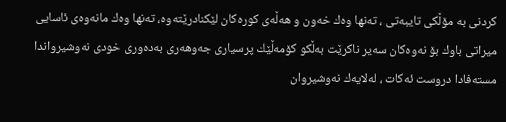كردنی به‌ مۆڵكی تایبه‌تی ، ته‌نها وه‌ك خه‌ون و هه‌ڵه‌ی كوره‌كان لێكنادرێته‌وه‌، ته‌نها وه‌ك مانه‌وه‌ی ئاسایی میراتی باوك بۆ نه‌وه‌كان سه‌یر ناكرێت به‌ڵكو كۆمه‌ڵێك پرسیاری جه‌وهه‌ری به‌ده‌وری خودی نه‌وشیرواندا مسته‌فادا دروست ئه‌كات ، له‌لایه‌ك نه‌وشیروان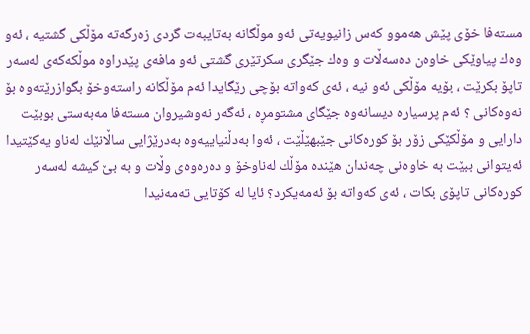مسته‌فا خۆی پێش هه‌موو كه‌س زانیویه‌تی ئه‌و موڵگانه‌ به‌تایبه‌ت گردی زه‌رگه‌ته‌ مۆڵكی گشتیه‌ ، ئه‌و وه‌ك پیاوێكی خاوه‌ن ده‌سه‌ڵات و وه‌ك جێگری سكرتێری گشتی ئه‌و مافه‌ی پێدراوه‌ موڵكه‌كه‌ی له‌سه‌ر تاپۆ بكرێت ، بۆیه‌ مۆڵكی ئه‌و نیه‌ ، ئه‌ی كه‌واته‌ بۆچی رێگایدا ئه‌م مۆڵكانه‌ راسته‌وخۆ بگوازرێته‌وه‌ بۆ نه‌وه‌كانی ؟ ئه‌م پرسیاره‌ دیسانه‌وه‌ جێگای مشتومڕه‌ ، ئه‌گه‌ر نه‌وشیروان مسته‌فا مه‌به‌ستی بوبێت دارایی و مۆڵكێكی زۆر بۆ كوره‌كانی جێبهێڵێت ، ئه‌وا به‌دڵنیاییه‌وه‌ به‌درێژایی ساڵانێك له‌ناو یه‌كێتیدا ئه‌یتوانی ببێت به‌ خاوه‌نی چه‌ندان هێنده‌ مۆڵك له‌ناوخۆ و ده‌ره‌وه‌ی وڵات و به‌ بێ كیشه‌ له‌سه‌ر كوره‌كانی تاپۆی بكات ، ئه‌ی كه‌واته‌ بۆ ئه‌مه‌یكرد؟ ئایا له‌ كۆتایی ته‌مه‌نیدا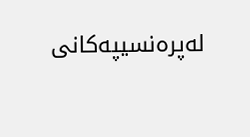له‌پره‌نسیپه‌كانی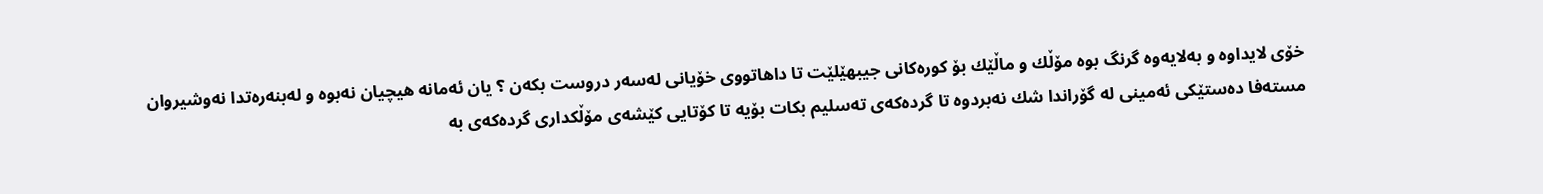خۆی لایداوه‌ و به‌لایه‌وه‌ گرنگ بوه‌ مۆڵك و ماڵێك بۆ كوره‌كانی جیبهێلێت تا داهاتووی خۆیانی له‌سه‌ر دروست بكه‌ن ؟ یان ئه‌مانه‌ هیچیان نه‌بوه‌ و له‌بنه‌ره‌تدا نه‌وشیروان مسته‌فا ده‌ستێكی ئه‌مینی له‌ گۆراندا شك نه‌بردوه‌ تا گرده‌كه‌ی ته‌سلیم بكات بۆیه‌ تا كۆتایی كێشه‌ی مۆڵكداری گرده‌كه‌ی به‌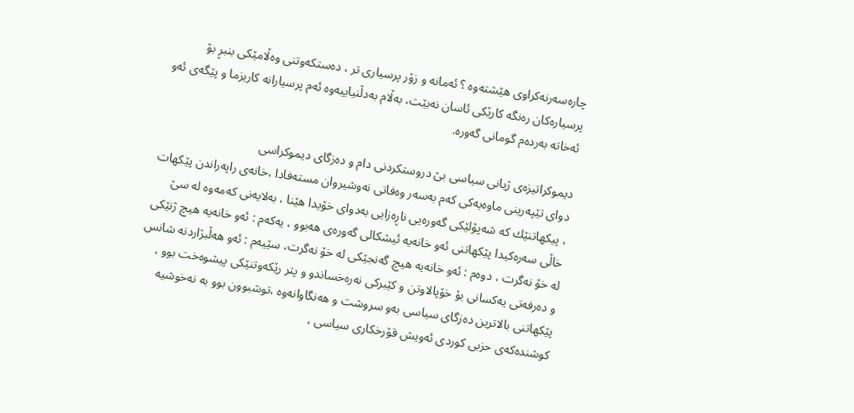چاره‌سه‌رنه‌كراوی هێشته‌وه‌ ؟ ئه‌مانه‌ و زۆر پرسیاری تر ، ده‌ستكه‌وتنی وه‌ڵامێكی بنبڕ بۆ پرسیاره‌كان ره‌نگه‌ كارێكی ئاسان نه‌بێت، به‌ڵام به‌دڵنیاییه‌وه‌ ئه‌م پرسیارانه‌ كاریزما و پێگه‌ی ئه‌و ئه‌خاته‌ به‌رده‌م گومانی گه‌وره‌.

دیموكراتیزه‌ی ژیانی سیاسی بێ دروستكردنی دام و ده‌زگای دیموكراسی
دوای تێپه‌رینی ماوه‌یه‌كی كه‌م به‌سه‌ر وه‌فاتی نه‌وشیروان مسته‌فادا ،خانه‌ی راپه‌راندن پێكهات ، پیكهاتنێك كه‌ شه‌پۆلێكی گه‌وره‌یی ناڕه‌زایی به‌دوای خۆیدا هێنا ، به‌لایه‌نی كه‌مه‌وه‌ له‌ سێ خاڵی سه‌ره‌كیدا پێكهاتنی ئه‌و خانه‌یه‌ ئیشكالی گه‌وره‌ی هه‌بوو ، یه‌كه‌م : ئه‌و خانه‌یه‌ هیچ ژنێكی له‌ خۆ نه‌گرت ، دوه‌م : ئه‌و خانه‌یه‌ هیچ گه‌نجێكی له‌ خۆ نه‌گرت، سێیه‌م : ئه‌و هه‌ڵبژاردنه‌ شانس و ده‌رفه‌تی یه‌كسانی بۆ خۆپالاوتن و كێبركی نه‌ره‌خساندو و پتر رێكه‌وتنێكی پیشوه‌خت بوو ، پێكهاتنی بالاترین ده‌زگای سیاسی به‌و سروشت و هه‌نگاوانه‌وه‌ ،توشبوون بوو به‌ نه‌خوشیه‌ كوشنده‌كه‌ی حزبی كوردی ئه‌ویش قۆرخكاری سیاسی ،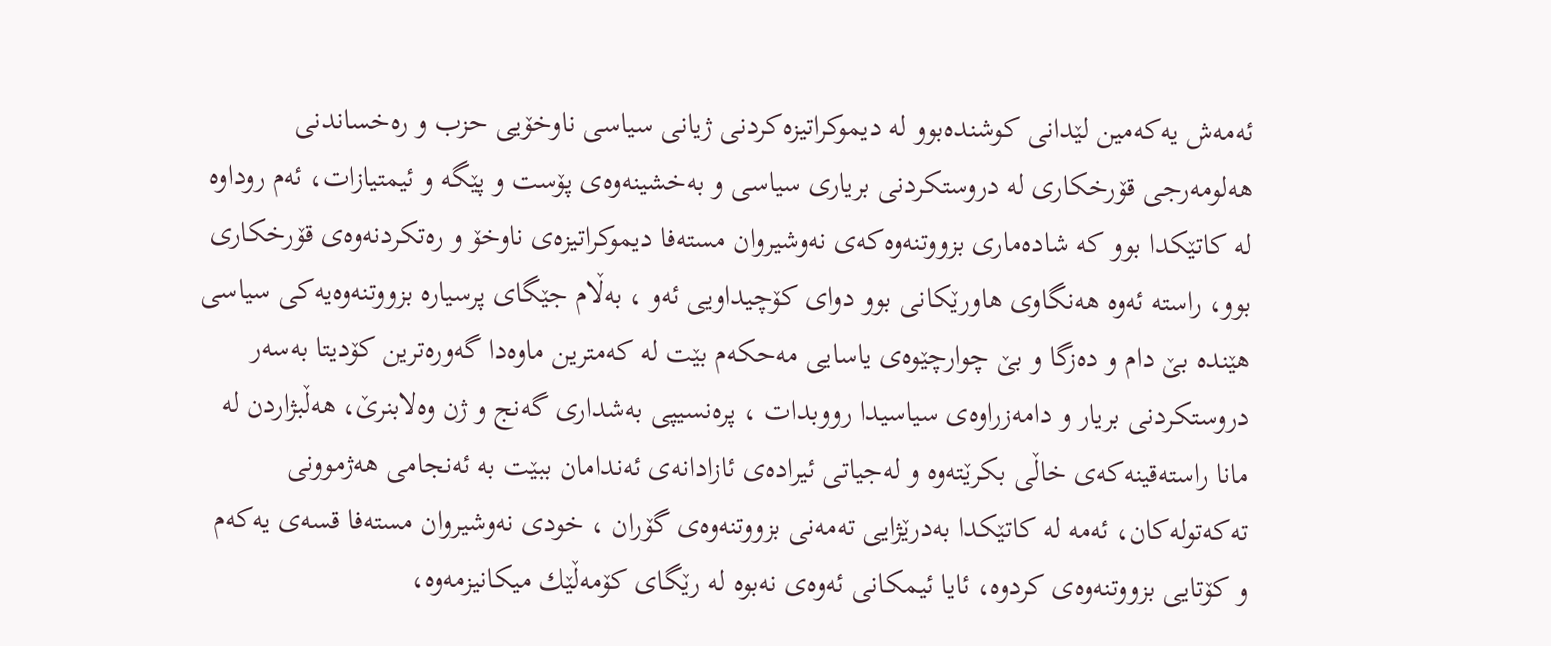ئه‌مه‌ش یه‌كه‌مین لێدانی كوشنده‌بوو له‌ دیموكراتیزه‌كردنی ژیانی سیاسی ناوخۆیی حزب و ره‌خساندنی هه‌لومه‌رجی قۆرخكاری له‌ دروستكردنی بریاری سیاسی و به‌خشینه‌وه‌ی پۆست و پێگه‌ و ئیمتیازات، ئه‌م روداوه‌ له‌ كاتێكدا بوو كه‌ شاده‌ماری بزووتنه‌وه‌كه‌ی نه‌وشیروان مسته‌فا دیموكراتیزه‌ی ناوخۆ و ره‌تكردنه‌وه‌ی قۆرخكاری بوو، راسته‌ ئه‌وه‌ هه‌نگاوی هاورێكانی بوو دوای كۆچیداویی ئه‌و ، به‌ڵام جێگای پرسیاره‌ بزووتنه‌وه‌یه‌كی سیاسی هێنده‌ بێ دام و ده‌زگا و بێ چوارچێوه‌ی یاسایی مه‌حكه‌م بێت له‌ كه‌مترین ماوه‌دا گه‌وره‌ترین كۆدیتا به‌سه‌ر دروستكردنی بریار و دامه‌زراوه‌ی سیاسیدا رووبدات ، پره‌نسیپی به‌شداری گه‌نج و ژن وه‌لابنرێ، هه‌ڵبژاردن له‌ مانا راسته‌قینه‌كه‌ی خاڵی بكرێته‌وه‌ و له‌جیاتی ئیراده‌ی ئازادانه‌ی ئه‌ندامان ببێت به‌ ئه‌نجامی هه‌ژموونی ته‌كه‌توله‌كان، ئه‌مه‌ له‌ كاتێكدا به‌درێژایی ته‌مه‌نی بزووتنه‌وه‌ی گۆران ، خودی نه‌وشیروان مسته‌فا قسه‌ی یه‌كه‌م و كۆتایی بزووتنه‌وه‌ی كردوه‌، ئایا ئیمكانی ئه‌وه‌ی نه‌بوه‌ له‌ رێگای كۆمه‌ڵێك میكانیزمه‌وه‌،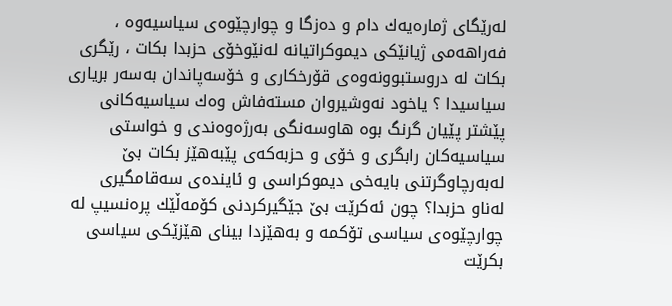له‌رێگای ژماره‌یه‌ك دام و ده‌زگا و چوارچێوه‌ی سیاسیه‌وه‌ ، فه‌راهه‌می ژیانێكی دیموكراتیانه‌ له‌نێوخۆی حزبدا بكات ، رێگری بكات له‌ دروستبوونه‌وه‌ی قۆرخكاری و خۆسه‌پاندان به‌سه‌ر بریاری سیاسیدا ؟ یاخود نه‌وشیروان مسته‌فاش وه‌ك سیاسیه‌كانی پێشتر پێیان گرنگ بوه‌ هاوسه‌نگی به‌رژه‌وه‌ندی و خواستی سیاسیه‌كان رابگری و خۆی و حزبه‌كه‌ی پێبه‌هێز بكات بێ له‌به‌رچاوگرتنی بایه‌خی دیموكراسی و ئاینده‌ی سه‌قامگیری له‌ناو حزبدا؟ چون ئه‌كرێت بێ جێگیركردنی كۆمه‌ڵێك پره‌نسیپ له‌ چوارچێوه‌ی سیاسی تۆكمه‌ و به‌هێزدا بینای هێزێكی سیاسی بكرێت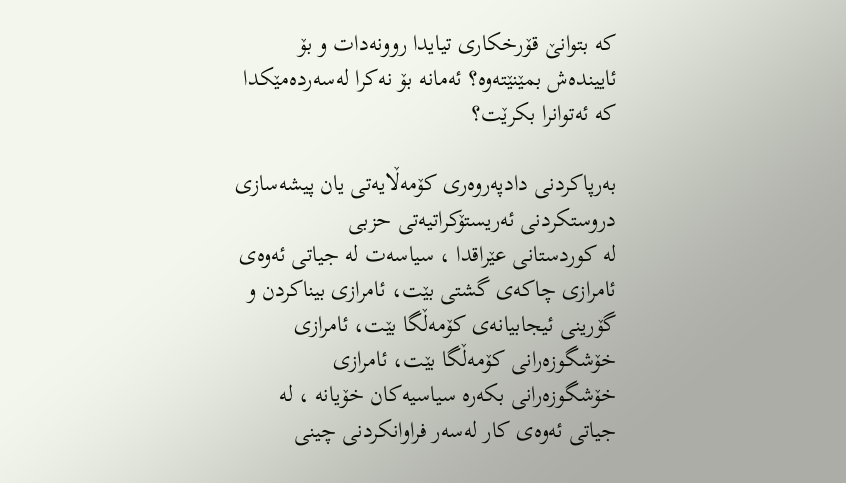كه‌ بتوانێ قۆرخكاری تیایدا روونه‌دات و بۆ ئایینده‌ش بمێنێته‌وه‌؟ ئه‌مانه‌ بۆ نه‌كرا له‌سه‌رده‌مێكدا كه‌ ئه‌توانرا بكرێت؟

به‌رپاكردنی دادپه‌روه‌ری كۆمه‌ڵایه‌تی یان پیشه‌سازی دروستكردنی ئه‌ریستۆكراتیه‌تی حزبی
له‌ كوردستانی عێراقدا ، سیاسه‌ت له‌ جیاتی ئه‌وه‌ی ئامرازی چاكه‌ی گشتی بێت، ئامرازی بیناكردن و گۆرینی ئیجابیانه‌ی كۆمه‌ڵگا بێت، ئامرازی خۆشگوزه‌رانی كۆمه‌ڵگا بێت، ئامرازی خۆشگوزه‌رانی بكه‌ره‌ سیاسیه‌كان خۆیانه‌ ، له‌ جیاتی ئه‌وه‌ی كار له‌سه‌ر فراوانكردنی چینی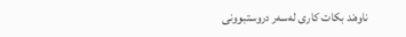ناوه‌ند بكات كاری له‌سه‌ر دروستبوونی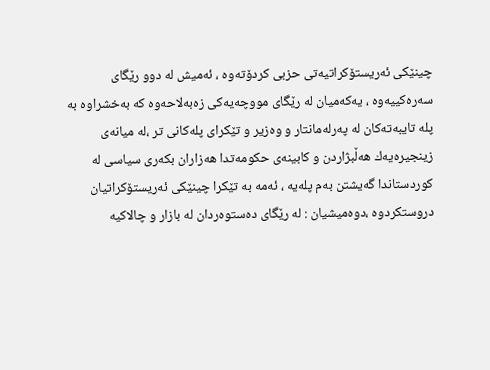چینێكی ئه‌ریستۆكراتیه‌تی حزبی كردۆته‌وه‌ ، ئه‌میش له‌ دوو رێگای سه‌ره‌كییه‌وه‌ ، یه‌كه‌میان له‌ رێگای مووچه‌یه‌كی زه‌به‌لاحه‌وه‌ كه‌ به‌خشراوه‌ به‌ پله‌ تایبه‌ته‌كان له‌ په‌رله‌مانتار و وه‌زیر و تێكرای پله‌كانی تر ،له‌ میانه‌ی زینجیره‌یه‌ك هه‌ڵبژاردن و كابینه‌ی حكومه‌تدا هه‌زاران بكه‌ری سیاسی له‌ كوردستاندا گه‌یشتن به‌م پله‌یه‌ ، ئه‌مه‌ به‌ تێكرا چینێكی ئه‌ریستۆكراتیان دروستكردوه‌ ،دوه‌میشیان : له‌ رێگای ده‌ستوه‌ردان له‌ بازار و چالاكیه‌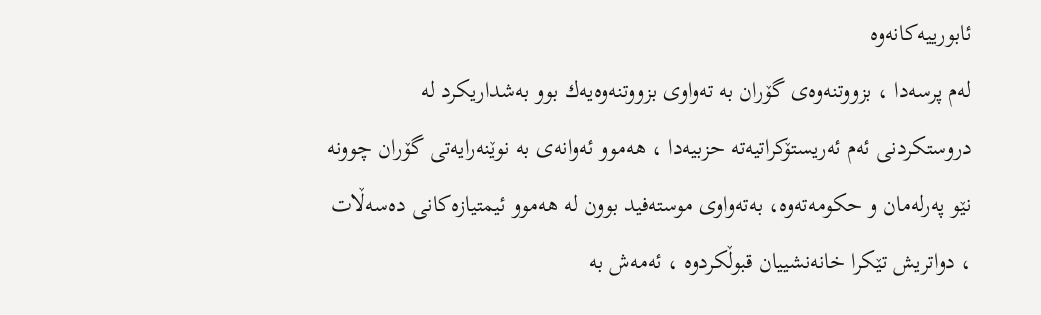ئابورییه‌كانه‌وه‌
له‌م پرسه‌دا ، بزووتنه‌وه‌ی گۆران به‌ ته‌واوی بزووتنه‌وه‌یه‌ك بوو به‌شداریكرد له‌ دروستكردنی ئه‌م ئه‌ریستۆكراتیه‌ته‌ حزبیه‌دا ، هه‌موو ئه‌وانه‌ی به‌ نوێنه‌رایه‌تی گۆران چوونه‌ نێو په‌رله‌مان و حكومه‌ته‌وه‌، به‌ته‌واوی موسته‌فید بوون له‌ هه‌موو ئیمتیازه‌كانی ده‌سه‌ڵات ، دواتریش تێكرا خانه‌نشییان قبوڵكردوه‌ ، ئه‌مه‌ش به‌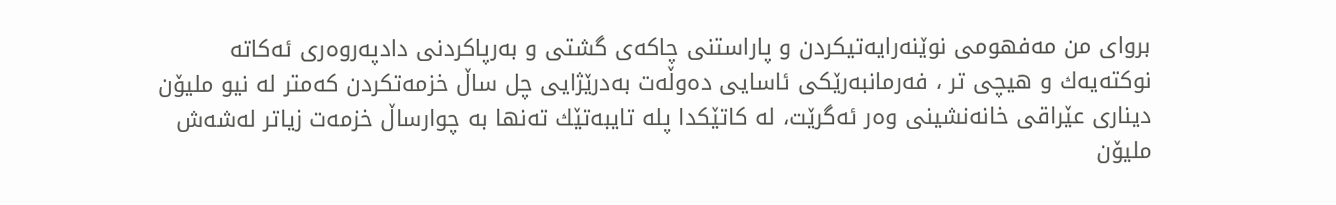بروای من مه‌فهومی نوێنه‌رایه‌تیكردن و پاراستنی چاكه‌ی گشتی و به‌رپاكردنی دادپه‌روه‌ری ئه‌كاته‌ نوكته‌یه‌ك و هیچی تر ، فه‌رمانبه‌رێكی ئاسایی ده‌وڵه‌ت به‌درێژایی چل ساڵ خزمه‌تكردن كه‌متر له‌ نیو ملیۆن دیناری عێراقی خانه‌نشینی وه‌ر ئه‌گرێت، له‌ كاتێكدا پله‌ تایبه‌تێك ته‌نها به‌ چوارساڵ خزمه‌ت زیاتر له‌شه‌ش ملیۆن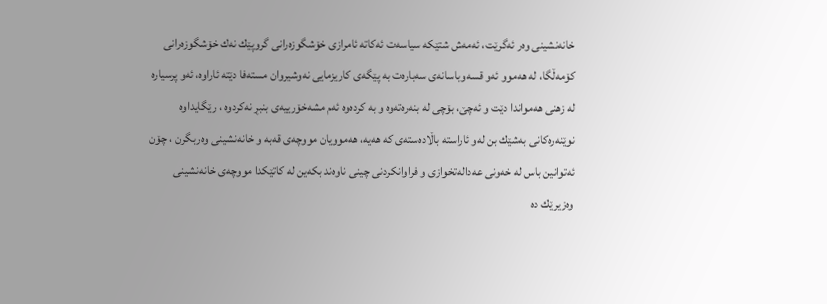خانه‌نشینی وه‌ر ئه‌گرێت، ئه‌مه‌ش شتێكه‌ سیاسه‌ت ئه‌كاته‌ ئامرازی خۆشگوزه‌رانی گروپێك نه‌ك خۆشگوزه‌رانی كۆمه‌ڵگا، له‌ هه‌موو ئه‌و قسه‌وباسانه‌ی سه‌باره‌ت به‌ پێگه‌ی كاریزمایی نه‌وشیروان مسته‌فا دێته‌ ئاراوه‌، ئه‌و پرسیاره‌ له‌ زهنی هه‌مواندا دێت و ئه‌چێ، بۆچی له‌ بنه‌ره‌ته‌وه‌ و به‌ كرده‌وه‌ ئه‌م مشه‌خۆرییه‌ی بنبڕ نه‌كردوه‌ ، رێگایداوه‌ نوێنه‌ره‌كانی به‌شێك بن له‌و ئاراسته‌ باڵاده‌سته‌ی كه‌ هه‌یه‌، هه‌موویان مووچه‌ی قه‌به‌ و خانه‌نشینی وه‌ربگرن ، چۆن ئه‌توانین باس له‌ خه‌ونی عه‌داله‌تخوازی و فراوانكردنی چینی ناوه‌ند بكه‌ین له‌ كاتێكدا مووچه‌ی خانه‌نشینی وه‌زیرێك ده‌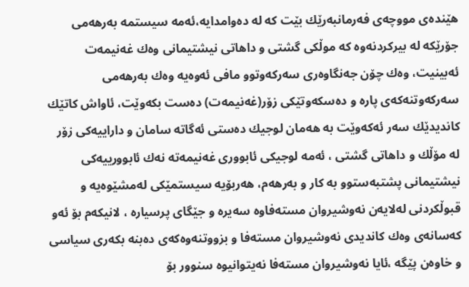هێنده‌ی مووچه‌ی فه‌رمانبه‌رێك بێت كه‌ له‌ ده‌وامدایه‌،ئه‌مه‌ سیستمه‌ به‌رهه‌می جۆرێكه‌ له‌ بیركردنه‌وه‌ كه‌ موڵكی گشتی و داهاتی نیشتیمانی وه‌ك غه‌نیمه‌ت ئه‌بینیت، وه‌ك چۆن جه‌نگاوه‌ری سه‌ركه‌وتوو مافی ئه‌وه‌یه‌ وه‌ك به‌رهه‌می سه‌ركه‌وتنه‌كه‌ی پاره‌ و ده‌سكه‌وتێكی زۆر(غه‌نیمه‌ت) ده‌ست بكه‌وێت، ئاواش كاتێك كاندیدێك سه‌ر ئه‌كه‌وێت به‌ هه‌مان لوجیك ده‌ستی ئه‌گاته‌ سامان و داراییه‌كی زۆر له‌ مۆڵك و داهاتی گشتی ، ئه‌مه‌ لوجیكی ئابووری غه‌نیمه‌ته‌ نه‌ك ئابوورییه‌كی نیشتیمانی پشتبه‌ستوو به‌ كار و به‌رهه‌م، هه‌ربۆیه‌ سیستمێكی له‌مشێوه‌یه‌ و قبوڵكردنی له‌لایه‌ن نه‌وشیروان مسته‌فاوه‌ سه‌یره‌ و جێگای پرسیاره‌ ، لانیكه‌م بۆ ئه‌و كه‌سانه‌ی وه‌ك كاندیدی نه‌وشیروان مسته‌فا و بزووتنه‌وه‌كه‌ی ده‌بنه‌ بكه‌ری سیاسی و خاوه‌ن پێگه‌ ،ئایا نه‌وشیروان مسته‌فا نه‌یتوانیوه‌ سنوور بۆ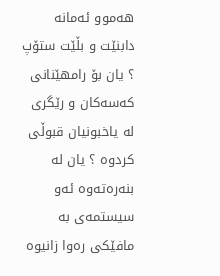هه‌موو ئه‌مانه‌ دابنێت و بڵێت ستۆپ ؟ یان بۆ رامهێنانی كه‌سه‌كان و رێگری له‌ یاخبونیان قبوڵی كردوه‌ ؟ یان له‌ بنه‌ره‌ته‌وه‌ ئه‌و سیستمه‌ی به‌ مافێكی ره‌وا زانیوه‌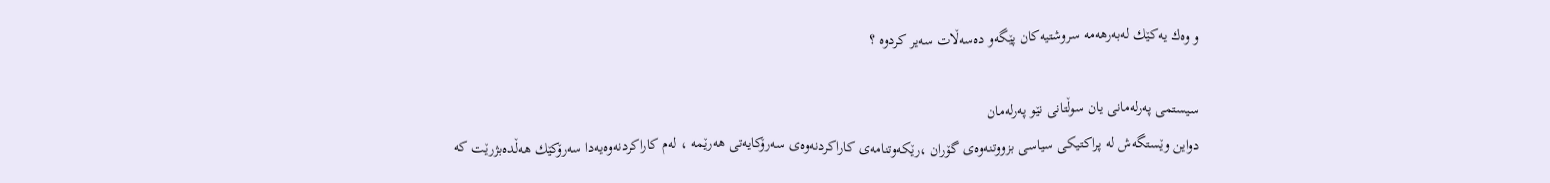و وه‌ك یه‌كێك له‌به‌رهه‌مه‌ سروشتیه‌كان پێگه‌و ده‌سه‌ڵات سه‌یر كردوه‌ ؟

سیستمی په‌رله‌مانی یان سوڵتانی نێو په‌رله‌مان
دواین وێستگه‌ش له‌ پراكتیكی سیاسی بزووتنه‌وه‌ی گۆران ،رێكه‌وتنامه‌ی كاراكردنه‌وه‌ی سه‌رۆكایه‌تی هه‌رێمه‌ ، له‌م كاراكردنه‌وه‌یه‌دا سه‌رۆكێك هه‌ڵده‌بژرێت كه‌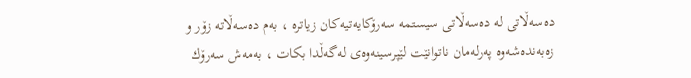ده‌سه‌ڵاتی له‌ ده‌سه‌ڵاتی سیستمه‌ سه‌رۆكایه‌تیه‌كان زیاتره‌ ، به‌م ده‌سه‌ڵاته‌ زۆر و زه‌به‌نده‌شه‌وه‌ په‌رله‌مان ناتوانێت لێپرسینه‌وه‌ی له‌گه‌ڵدا بكات ، به‌مه‌ش سه‌رۆك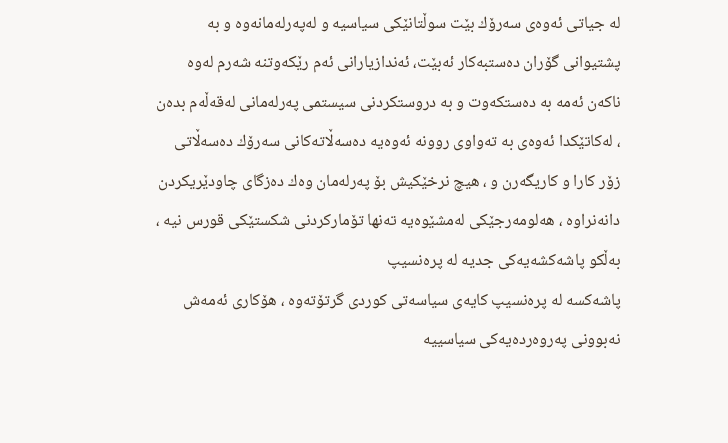له‌ جیاتی ئه‌وه‌ی سه‌رۆك بێت سوڵتانێكی سیاسیه‌ و له‌په‌رله‌مانه‌وه‌ و به‌ پشتیوانی گۆران ده‌ستبه‌كار ئه‌بێت، ئه‌ندازیارانی ئه‌م رێكه‌وتنه‌ شه‌رم له‌وه‌ ناكه‌ن ئه‌مه‌ به‌ ده‌ستكه‌وت و به‌ دروستكردنی سیستمی په‌رله‌مانی له‌قه‌ڵه‌م بده‌ن ، له‌كاتێكدا ئه‌وه‌ی به‌ ته‌واوی روونه‌ ئه‌وه‌یه‌ ده‌سه‌ڵاته‌كانی سه‌رۆك ده‌سه‌ڵاتی زۆر كارا و كاریگه‌رن و ، هیچ نرخێكیش بۆ په‌رله‌مان وه‌ك ده‌زگای چاودێریكردن دانه‌نراوه‌ ، هه‌لومه‌رجێكی له‌مشێوه‌یه‌ ته‌نها تۆماركردنی شكستێكی قورس نیه‌ ، به‌ڵكو پاشه‌كشه‌یه‌كی جدیه‌ له‌ پره‌نسیپ
پاشه‌كسه‌ له‌ پره‌نسیپ كایه‌ی سیاسه‌تی كوردی گرتۆته‌وه‌ ، هۆكاری ئه‌مه‌ش نه‌بوونی په‌روه‌رده‌یه‌كی سیاسییه‌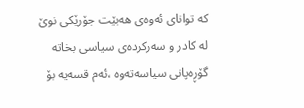كه‌ توانای ئه‌وه‌ی هه‌بێت جۆرێكی نوێ له‌ كادر و سه‌ركرده‌ی سیاسی بخاته‌ گۆڕه‌پانی سیاسه‌ته‌وه‌ ،ئه‌م قسه‌یه‌‌ بۆ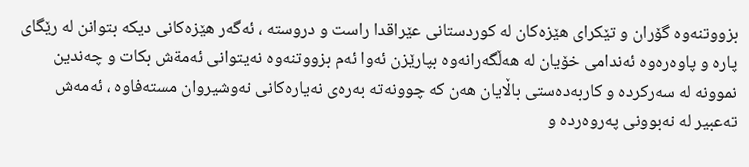بزووتنه‌وه‌ گۆران و تێكرای هێزه‌كان له‌ كوردستانی عێراقدا راست و دروسته‌ ، ئه‌گه‌ر هێزه‌كانی دیكه‌ بتوانن له‌ رێگای پاره‌ و پاوه‌ره‌وه‌ ئه‌ندامی خۆیان له‌ هه‌ڵگه‌رانه‌وه‌ بپارێزن ئه‌وا ئه‌م بزووتنه‌وه‌ نه‌یتوانی ئه‌مةش بكات و چه‌ندین نموونه‌ له‌ سه‌ركرده‌ و كاربه‌ده‌ستی باڵایان هه‌ن كه‌ چوونه‌ته‌ به‌ره‌ی نه‌یاره‌كانی نه‌وشیروان مسته‌فاوه‌ ، ئه‌مه‌ش ته‌عبیر له‌ نه‌بوونی په‌روه‌رده‌ و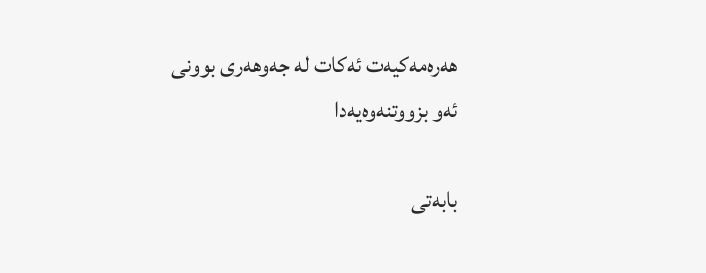هه‌ره‌مه‌كیه‌ت ئه‌كات له‌ جه‌وهه‌ری بوونی ئه‌و بزووتنه‌وه‌یه‌دا

بابه‌تی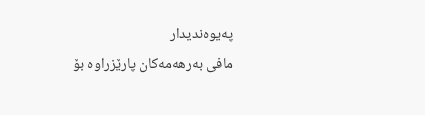په‌یوه‌ندیدار
مافی به‌رهه‌مه‌كان پارێزراوه‌ بۆ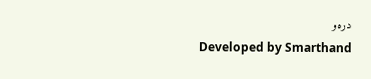دره‌و
Developed by Smarthand